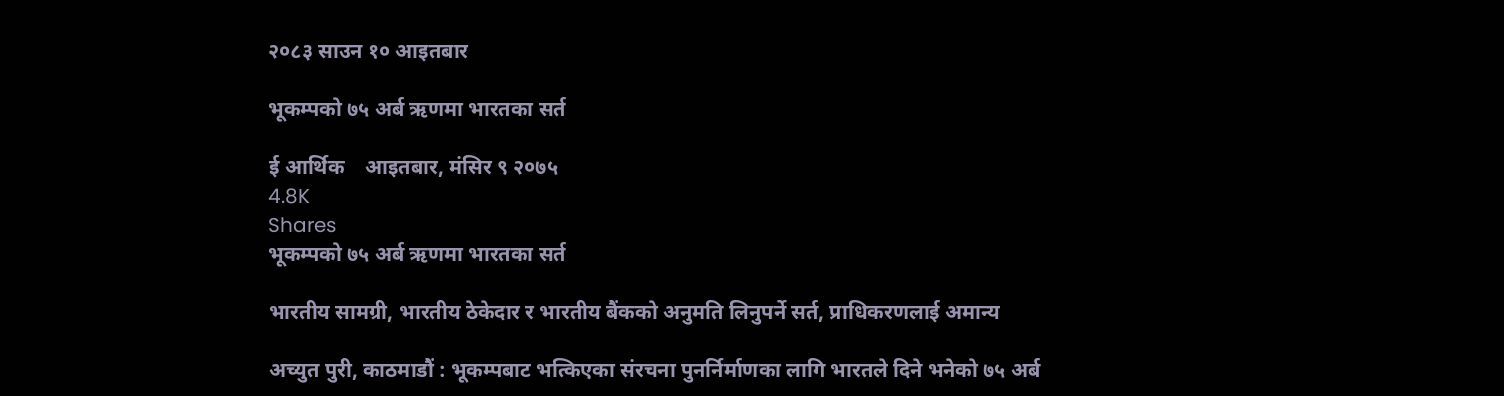२०८३ साउन १० आइतबार

भूकम्पको ७५ अर्ब ऋणमा भारतका सर्त

ई आर्थिक    आइतबार, मंसिर ९ २०७५
4.8K
Shares
भूकम्पको ७५ अर्ब ऋणमा भारतका सर्त

भारतीय सामग्री, भारतीय ठेकेदार र भारतीय बैंकको अनुमति लिनुपर्ने सर्त, प्राधिकरणलाई अमान्य

अच्युत पुरी, काठमाडौं : भूकम्पबाट भत्किएका संरचना पुनर्निर्माणका लागि भारतले दिने भनेको ७५ अर्ब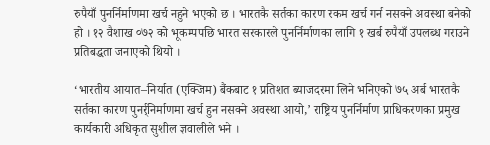रुपैयाँ पुनर्निर्माणमा खर्च नहुने भएको छ । भारतकै सर्तका कारण रकम खर्च गर्न नसक्ने अवस्था बनेको हो । १२ वैशाख ०७२ को भूकम्पपछि भारत सरकारले पुनर्निर्माणका लागि १ खर्ब रुपैयाँ उपलब्ध गराउने प्रतिबद्धता जनाएको थियो ।

‘भारतीय आयात–निर्यात (एक्जिम) बैंकबाट १ प्रतिशत ब्याजदरमा लिने भनिएको ७५ अर्ब भारतकै सर्तका कारण पुनर्र्निर्माणमा खर्च हुन नसक्ने अवस्था आयो,’ राष्ट्रिय पुनर्निर्माण प्राधिकरणका प्रमुख कार्यकारी अधिकृत सुशील ज्ञवालीले भने ।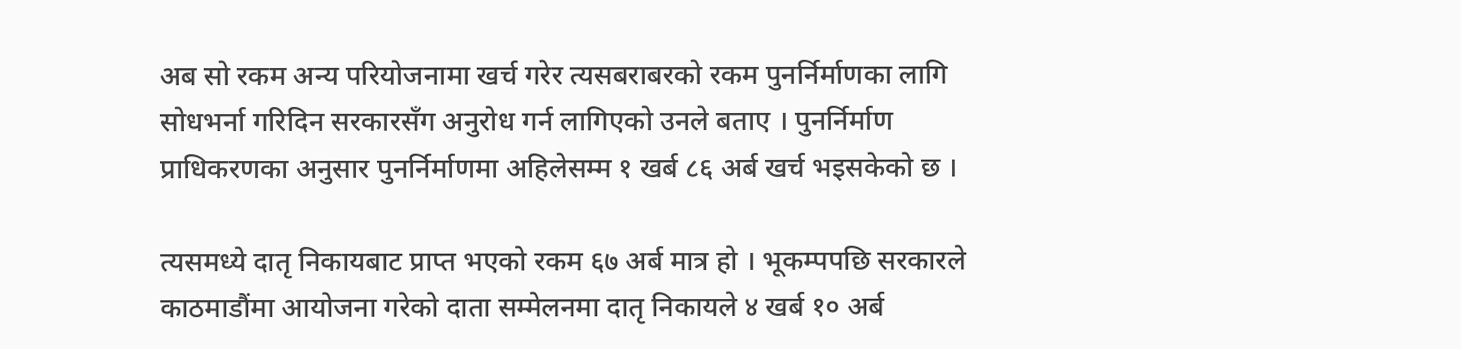अब सो रकम अन्य परियोजनामा खर्च गरेर त्यसबराबरको रकम पुनर्निर्माणका लागि सोधभर्ना गरिदिन सरकारसँग अनुरोध गर्न लागिएको उनले बताए । पुनर्निर्माण प्राधिकरणका अनुसार पुनर्निर्माणमा अहिलेसम्म १ खर्ब ८६ अर्ब खर्च भइसकेको छ ।

त्यसमध्ये दातृ निकायबाट प्राप्त भएको रकम ६७ अर्ब मात्र हो । भूकम्पपछि सरकारले काठमाडौंमा आयोजना गरेको दाता सम्मेलनमा दातृ निकायले ४ खर्ब १० अर्ब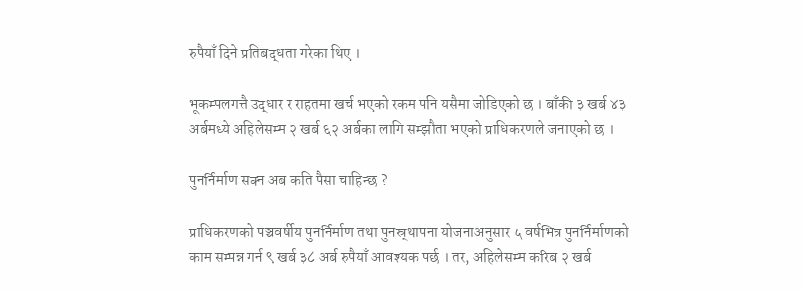रुपैयाँ दिने प्रतिबद्धता गरेका थिए ।

भूकम्पलगत्तै उद्धार र राहतमा खर्च भएको रकम पनि यसैमा जोडिएको छ । बाँकी ३ खर्ब ४३ अर्बमध्ये अहिलेसम्म २ खर्ब ६२ अर्बका लागि सम्झौता भएको प्राधिकरणले जनाएको छ ।

पुनर्निर्माण सक्न अब कति पैसा चाहिन्छ ?

प्राधिकरणको पञ्चवर्षीय पुनर्निर्माण तथा पुनस्र्थापना योजनाअनुसार ५ वर्षभित्र पुनर्निर्माणको काम सम्पन्न गर्न ९ खर्ब ३८ अर्ब रुपैयाँ आवश्यक पर्छ । तर, अहिलेसम्म करिब २ खर्ब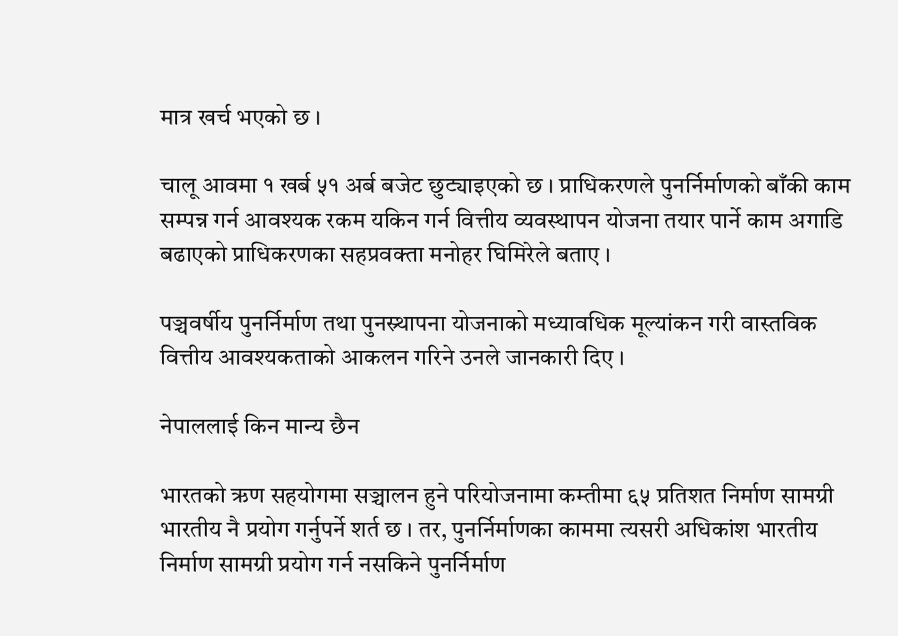मात्र खर्च भएको छ ।

चालू आवमा १ खर्ब ५१ अर्ब बजेट छुट्याइएको छ । प्राधिकरणले पुनर्निर्माणको बाँकी काम सम्पन्न गर्न आवश्यक रकम यकिन गर्न वित्तीय व्यवस्थापन योजना तयार पार्ने काम अगाडि बढाएको प्राधिकरणका सहप्रवक्ता मनोहर घिमिरेले बताए ।

पञ्चवर्षीय पुनर्निर्माण तथा पुनस्र्थापना योजनाको मध्यावधिक मूल्यांकन गरी वास्तविक वित्तीय आवश्यकताको आकलन गरिने उनले जानकारी दिए ।

नेपाललाई किन मान्य छैन

भारतको ऋण सहयोगमा सञ्चालन हुने परियोजनामा कम्तीमा ६५ प्रतिशत निर्माण सामग्री भारतीय नै प्रयोग गर्नुपर्ने शर्त छ । तर, पुनर्निर्माणका काममा त्यसरी अधिकांश भारतीय निर्माण सामग्री प्रयोग गर्न नसकिने पुनर्निर्माण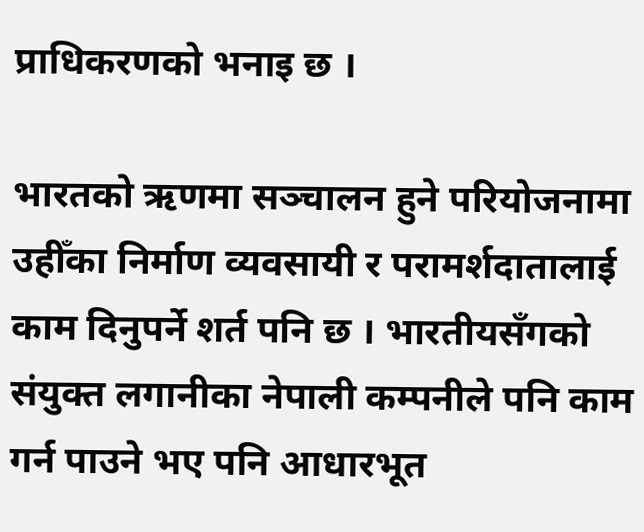प्राधिकरणको भनाइ छ ।

भारतको ऋणमा सञ्चालन हुने परियोजनामा उहीँका निर्माण व्यवसायी र परामर्शदातालाई काम दिनुपर्ने शर्त पनि छ । भारतीयसँगको संयुक्त लगानीका नेपाली कम्पनीले पनि काम गर्न पाउने भए पनि आधारभूत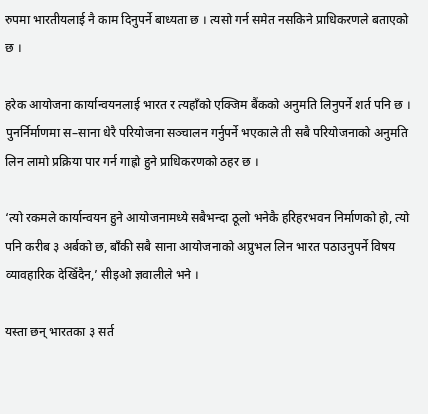रुपमा भारतीयलाई नै काम दिनुपर्ने बाध्यता छ । त्यसो गर्न समेत नसकिने प्राधिकरणले बताएको छ ।

हरेक आयोजना कार्यान्वयनलाई भारत र त्यहाँको एक्जिम बैंकको अनुमति लिनुपर्ने शर्त पनि छ । पुनर्निर्माणमा स–साना धेरै परियोजना सञ्चालन गर्नुपर्ने भएकाले ती सबै परियोजनाको अनुमति लिन लामो प्रक्रिया पार गर्न गाह्रो हुने प्राधिकरणको ठहर छ ।

‘त्यो रकमले कार्यान्वयन हुने आयोजनामध्ये सबैभन्दा ठूलो भनेकै हरिहरभवन निर्माणको हो, त्यो पनि करीब ३ अर्बको छ, बाँकी सबै साना आयोजनाको अप्रुभल लिन भारत पठाउनुपर्ने विषय व्यावहारिक देखिँदैन,’ सीइओ ज्ञवालीले भने ।

यस्ता छन् भारतका ३ सर्त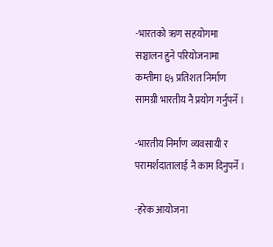-भारतको ऋण सहयोगमा सञ्चालन हुने परियोजनामा कम्तीमा ६५ प्रतिशत निर्माण सामग्री भारतीय नै प्रयोग गर्नुपर्ने ।

-भारतीय निर्माण व्यवसायी र परामर्शदातालाई नै काम दिनुपर्ने ।

-हरेक आयोजना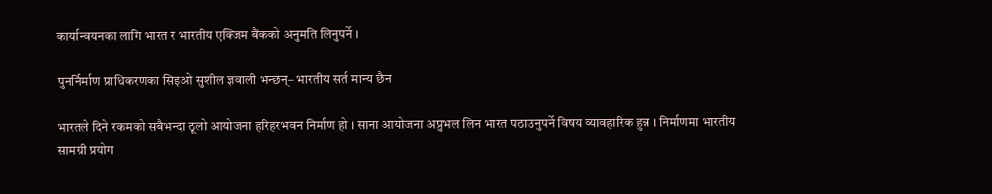कार्यान्वयनका लागि भारत र भारतीय एक्जिम बैंकको अनुमति लिनुपर्ने ।

पुनर्निर्माण प्राधिकरणका सिइओ सुशील ज्ञवाली भन्छन्– भारतीय सर्त मान्य छैन

भारतले दिने रकमको सबैभन्दा ठूलो आयोजना हरिहरभवन निर्माण हो । साना आयोजना अप्रुभल लिन भारत पठाउनुपर्ने विषय व्यावहारिक हुन्न । निर्माणमा भारतीय सामग्री प्रयोग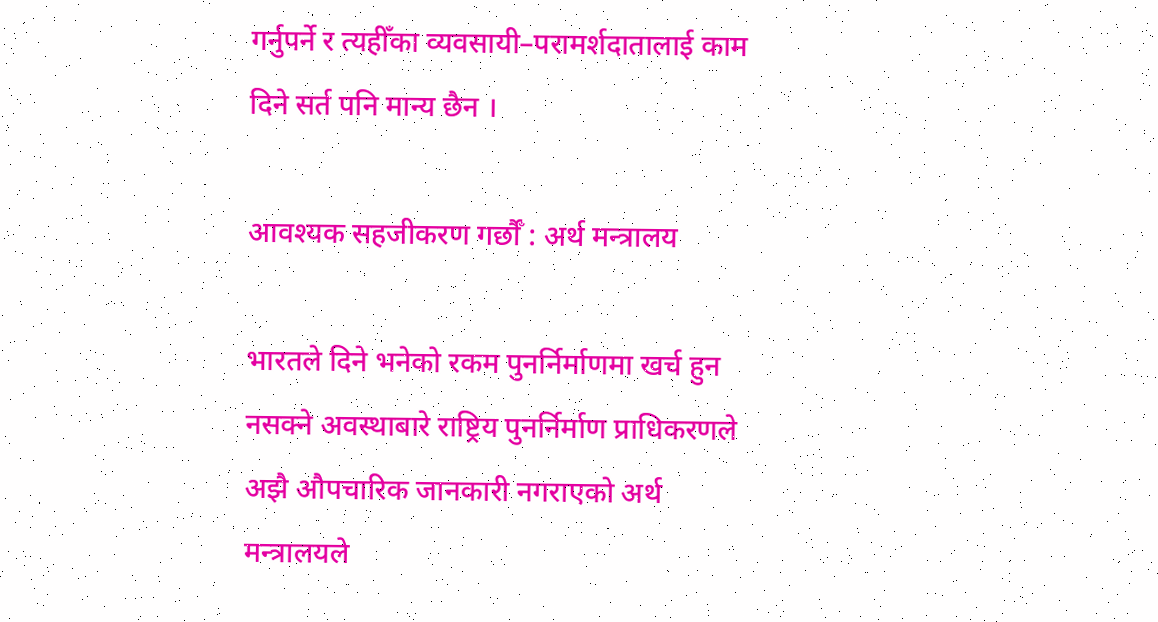गर्नुपर्ने र त्यहीँका व्यवसायी–परामर्शदातालाई काम दिने सर्त पनि मान्य छैन ।

आवश्यक सहजीकरण गर्छौँ : अर्थ मन्त्रालय

भारतले दिने भनेको रकम पुनर्निर्माणमा खर्च हुन नसक्ने अवस्थाबारे राष्ट्रिय पुनर्निर्माण प्राधिकरणले अझै औपचारिक जानकारी नगराएको अर्थ मन्त्रालयले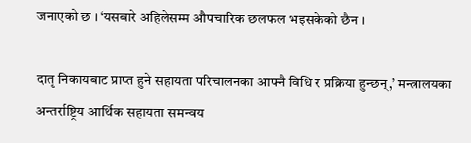जनाएको छ । ‘यसबारे अहिलेसम्म औपचारिक छलफल भइसकेको छैन ।

दातृ निकायबाट प्राप्त हुने सहायता परिचालनका आफ्नै विधि र प्रक्रिया हुन्छन्,’ मन्त्रालयका अन्तर्राष्ट्रिय आर्थिक सहायता समन्वय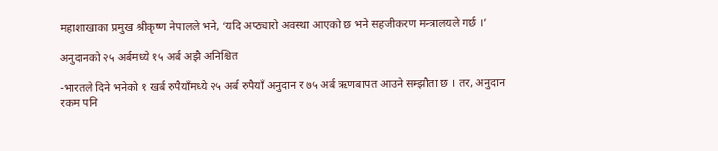महाशाखाका प्रमुख श्रीकृष्ण नेपालले भने, ‘यदि अप्ठ्यारो अवस्था आएको छ भने सहजीकरण मन्त्रालयले गर्छ ।’

अनुदानको २५ अर्बमध्ये १५ अर्ब अझै अनिश्चित

-भारतले दिने भनेको १ खर्ब रुपैयाँमध्ये २५ अर्ब रुपैयाँ अनुदान र ७५ अर्ब ऋणबापत आउने सम्झौता छ । तर, अनुदान रकम पनि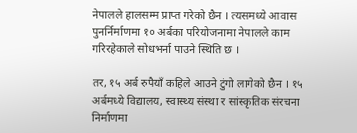नेपालले हालसम्म प्राप्त गरेको छैन । त्यसमध्ये आवास पुनर्निर्माणमा १० अर्बका परियोजनामा नेपालले काम गरिरहेकाले सोधभर्ना पाउने स्थिति छ ।

तर, १५ अर्ब रुपैयाँ कहिले आउने टुंगो लागेको छैन । १५ अर्बमध्ये विद्यालय, स्वास्थ्य संस्था र सांस्कृतिक संरचना निर्माणमा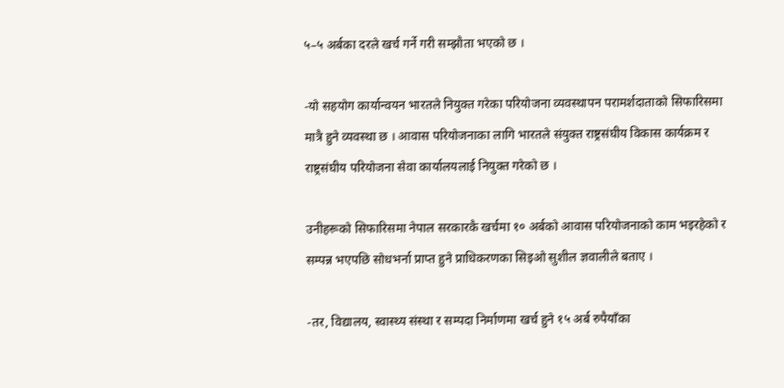५–५ अर्बका दरले खर्च गर्ने गरी सम्झौता भएको छ ।

-यो सहयोग कार्यान्वयन भारतले नियुक्त गरेका परियोजना व्यवस्थापन परामर्शदाताको सिफारिसमा मात्रै हुने व्यवस्था छ । आवास परियोजनाका लागि भारतले संयुक्त राष्ट्रसंघीय विकास कार्यक्रम र राष्ट्रसंघीय परियोजना सेवा कार्यालयलाई नियुक्त गरेको छ ।

उनीहरूको सिफारिसमा नेपाल सरकारकै खर्चमा १० अर्बको आवास परियोजनाको काम भइरहेको र सम्पन्न भएपछि सोधभर्ना प्राप्त हुने प्राधिकरणका सिइओ सुशील ज्ञवालीले बताए ।

-तर, विद्यालय, स्वास्थ्य संस्था र सम्पदा निर्माणमा खर्च हुने १५ अर्ब रुपैयाँका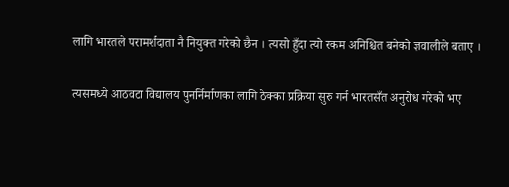लागि भारतले परामर्शदाता नै नियुक्त गरेको छैन । त्यसो हुँदा त्यो रकम अनिश्चित बनेको ज्ञवालीले बताए ।

त्यसमध्ये आठवटा विद्यालय पुनर्निर्माणका लागि ठेक्का प्रक्रिया सुरु गर्न भारतसँत अनुरोध गरेको भए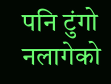पनि टुंगो नलागेको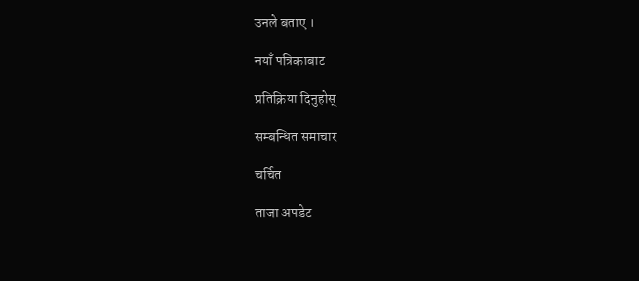उनले बताए ।

नयाँ पत्रिकाबाट

प्रतिक्रिया दिनुहोस्

सम्बन्धित समाचार

चर्चित

ताजा अपडेट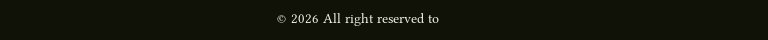© 2026 All right reserved to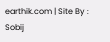earthik.com | Site By : Sobij